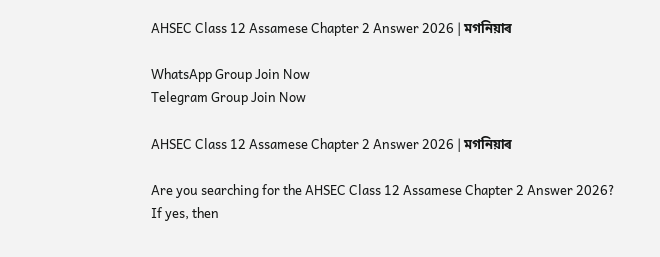AHSEC Class 12 Assamese Chapter 2 Answer 2026 | মগনিয়াৰ

WhatsApp Group Join Now
Telegram Group Join Now

AHSEC Class 12 Assamese Chapter 2 Answer 2026 | মগনিয়াৰ

Are you searching for the AHSEC Class 12 Assamese Chapter 2 Answer 2026? If yes, then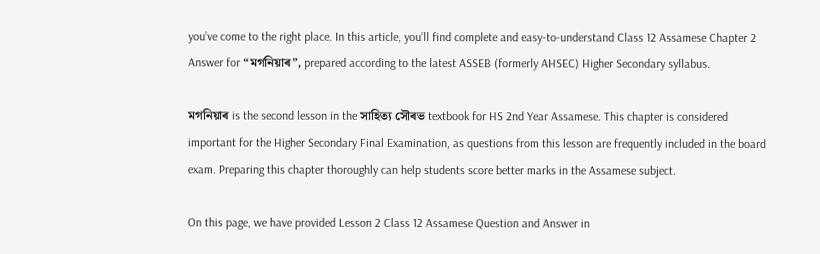you’ve come to the right place. In this article, you’ll find complete and easy-to-understand Class 12 Assamese Chapter 2 Answer for “মগনিয়াৰ”, prepared according to the latest ASSEB (formerly AHSEC) Higher Secondary syllabus.

মগনিয়াৰ is the second lesson in the সাহিত্য সৌৰভ textbook for HS 2nd Year Assamese. This chapter is considered important for the Higher Secondary Final Examination, as questions from this lesson are frequently included in the board exam. Preparing this chapter thoroughly can help students score better marks in the Assamese subject.

On this page, we have provided Lesson 2 Class 12 Assamese Question and Answer in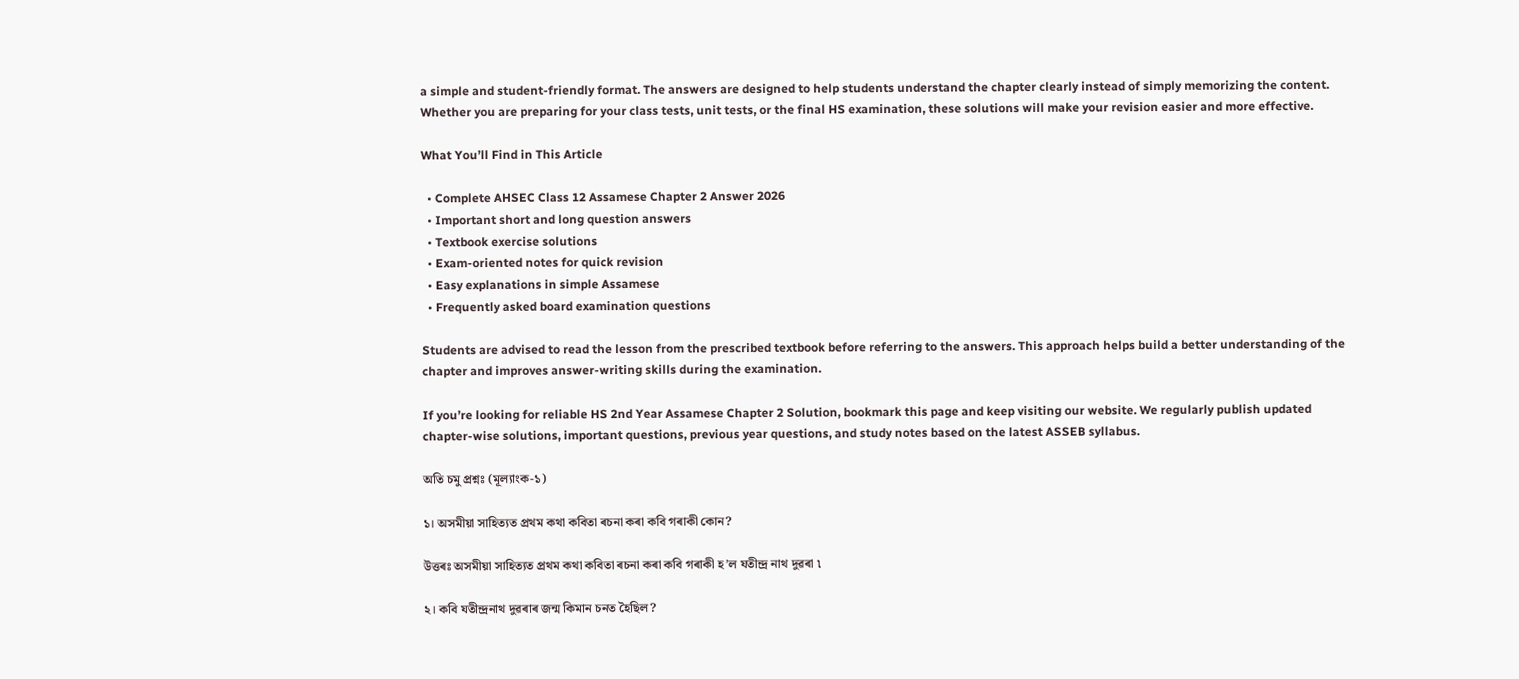a simple and student-friendly format. The answers are designed to help students understand the chapter clearly instead of simply memorizing the content. Whether you are preparing for your class tests, unit tests, or the final HS examination, these solutions will make your revision easier and more effective.

What You’ll Find in This Article

  • Complete AHSEC Class 12 Assamese Chapter 2 Answer 2026
  • Important short and long question answers
  • Textbook exercise solutions
  • Exam-oriented notes for quick revision
  • Easy explanations in simple Assamese
  • Frequently asked board examination questions

Students are advised to read the lesson from the prescribed textbook before referring to the answers. This approach helps build a better understanding of the chapter and improves answer-writing skills during the examination.

If you’re looking for reliable HS 2nd Year Assamese Chapter 2 Solution, bookmark this page and keep visiting our website. We regularly publish updated chapter-wise solutions, important questions, previous year questions, and study notes based on the latest ASSEB syllabus.

অতি চমু প্ৰশ্নঃ (মূল্যাংক-১)

১। অসমীয়া সাহিত্যত প্ৰথম কথা কবিতা ৰচনা কৰা কবি গৰাকী কোন?

উত্তৰঃ অসমীয়া সাহিত্যত প্ৰথম কথা কবিতা ৰচনা কৰা কবি গৰাকী হ’ল যতীন্দ্ৰ নাথ দুৱৰা ৷

২। কবি যতীন্দ্ৰনাথ দুৱৰাৰ জন্ম কিমান চনত হৈছিল?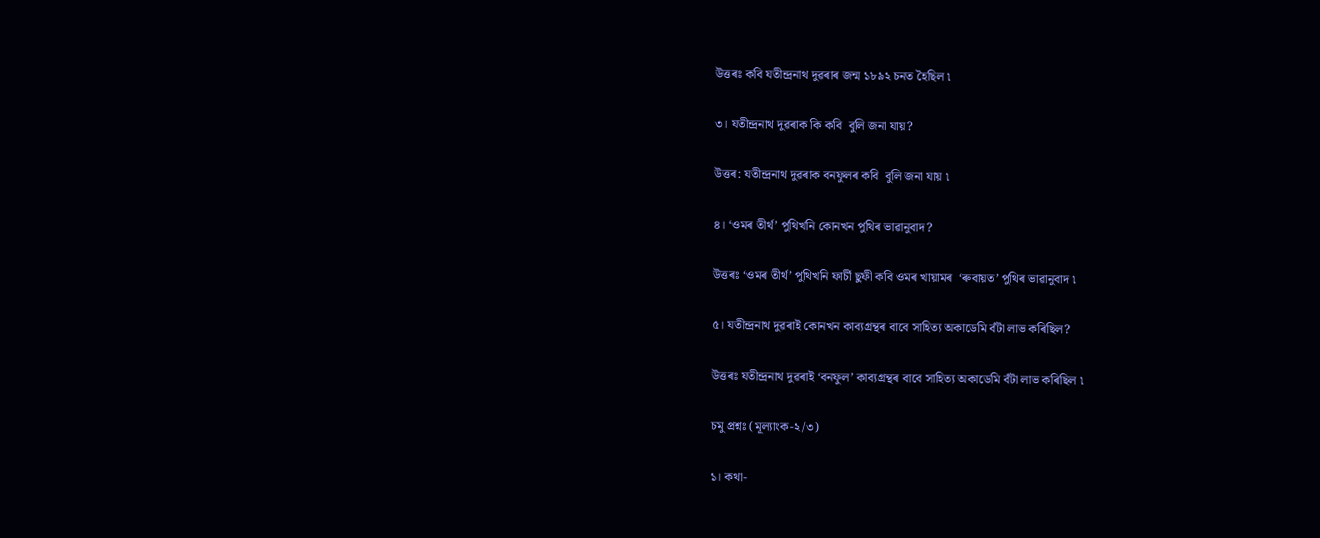উত্তৰঃ কবি যতীন্দ্ৰনাথ দুৱৰাৰ জন্ম ১৮৯২ চনত হৈছিল ৷

৩। যতীন্দ্ৰনাথ দুৱৰাক কি কবি  বুলি জনা যায়?

উত্তৰ: যতীন্দ্ৰনাথ দুৱৰাক বনফুলৰ কবি  বুলি জনা যায় ৷

৪। ‘ওমৰ তীৰ্থ’ পুথিখনি কোনখন পুথিৰ ভাৱানুবাদ?

উত্তৰঃ ‘ওমৰ তীৰ্থ’ পুথিখনি ফাৰ্চী ছুফী কবি ওমৰ খায়ামৰ  ‘ৰুবায়ত’ পুথিৰ ভাৱানুবাদ ৷

৫। যতীন্দ্ৰনাথ দুৱৰাই কোনখন কাব্যগ্ৰন্থৰ বাবে সাহিত্য অকাডেমি বঁটা লাভ কৰিছিল?

উত্তৰঃ যতীন্দ্ৰনাথ দুৱৰাই ‘বনফুল’ কাব্যগ্ৰন্থৰ বাবে সাহিত্য অকাডেমি বঁটা লাভ কৰিছিল ৷

চমু প্ৰশ্নঃ (মূল্যাংক-২/৩)

১। কথা-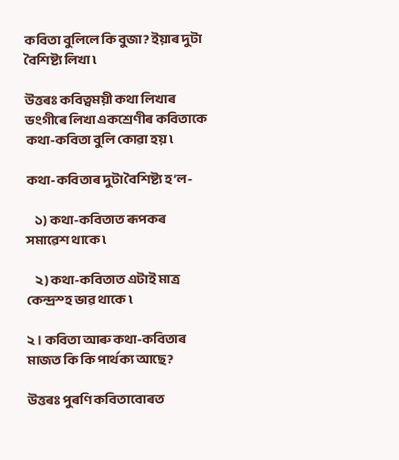কবিতা বুলিলে কি বুজা? ইয়াৰ দুটা বৈশিষ্ট্য লিখা ৷

উত্তৰঃ কবিত্বময়ী কথা লিখাৰ ভংগীৰে লিখা একশ্ৰেণীৰ কবিতাকে কথা-কবিতা বুলি কোৱা হয় ৷

কথা-কবিতাৰ দুটা বৈশিষ্ট্য হ’ল-

    ১) কথা-কবিতাত ৰূপকৰ সমাৱেশ থাকে ৷

    ২) কথা-কবিতাত এটাই মাত্ৰ কেন্দ্ৰস্হ ভাৱ থাকে ৷

২। কবিতা আৰু কথা-কবিতাৰ মাজত কি কি পাৰ্থক্য আছে?

উত্তৰঃ পুৰণি কবিতাবোৰত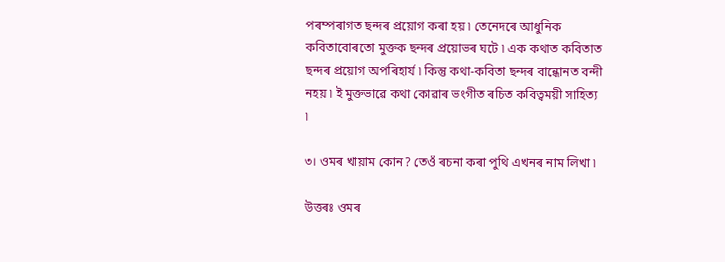পৰম্পৰাগত ছন্দৰ প্ৰয়োগ কৰা হয় ৷ তেনেদৰে আধুনিক কবিতাবোৰতো মুক্তক ছন্দৰ প্ৰয়োভৰ ঘটে ৷ এক কথাত কবিতাত ছন্দৰ প্ৰয়োগ অপৰিহাৰ্য ৷ কিন্তু কথা-কবিতা ছন্দৰ বান্ধোনত বন্দী নহয় ৷ ই মুক্তভাৱে কথা কোৱাৰ ভংগীত ৰচিত কবিত্বময়ী সাহিত্য ৷

৩। ওমৰ খায়াম কোন? তেওঁ ৰচনা কৰা পুথি এখনৰ নাম লিখা ৷

উত্তৰঃ ওমৰ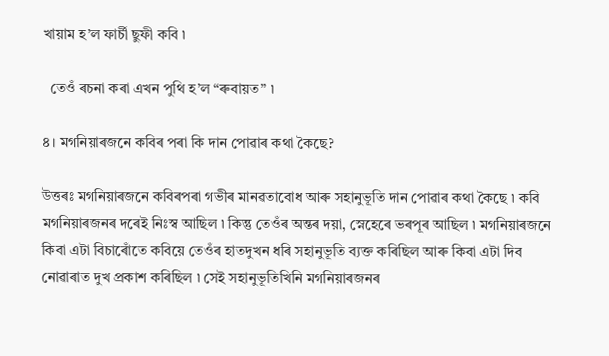খায়াম হ’ল ফাৰ্চী ছুফী কবি ৷

  তেওঁ ৰচনা কৰা এখন পুথি হ’ল “ৰুবায়ত” ৷

৪। মগনিয়াৰজনে কবিৰ পৰা কি দান পোৱাৰ কথা কৈছে?

উত্তৰঃ মগনিয়াৰজনে কবিৰপৰা গভীৰ মানৱতাবোধ আৰু সহানুভূতি দান পোৱাৰ কথা কৈছে ৷ কবি মগনিয়াৰজনৰ দৰেই নিঃস্ব আছিল ৷ কিন্তু তেওঁৰ অন্তৰ দয়া, স্নেহেৰে ভৰপূৰ আছিল ৷ মগনিয়াৰজনে কিবা এটা বিচাৰোঁতে কবিয়ে তেওঁৰ হাতদুখন ধৰি সহানুভূতি ব্যক্ত কৰিছিল আৰু কিবা এটা দিব নোৱাৰাত দুখ প্ৰকাশ কৰিছিল ৷ সেই সহানুভূতিখিনি মগনিয়াৰজনৰ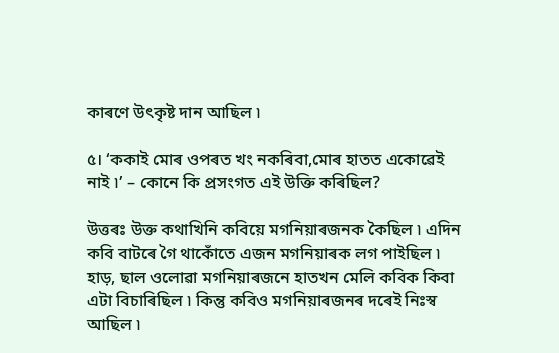কাৰণে উৎকৃষ্ট দান আছিল ৷

৫। ‘ককাই মোৰ ওপৰত খং নকৰিবা,মোৰ হাতত একোৱেই নাই ৷’ – কোনে কি প্ৰসংগত এই উক্তি কৰিছিল?

উত্তৰঃ উক্ত কথাখিনি কবিয়ে মগনিয়াৰজনক কৈছিল ৷ এদিন কবি বাটৰে গৈ থাকোঁতে এজন মগনিয়াৰক লগ পাইছিল ৷ হাড়, ছাল ওলোৱা মগনিয়াৰজনে হাতখন মেলি কবিক কিবা এটা বিচাৰিছিল ৷ কিন্তু কবিও মগনিয়াৰজনৰ দৰেই নিঃস্ব আছিল ৷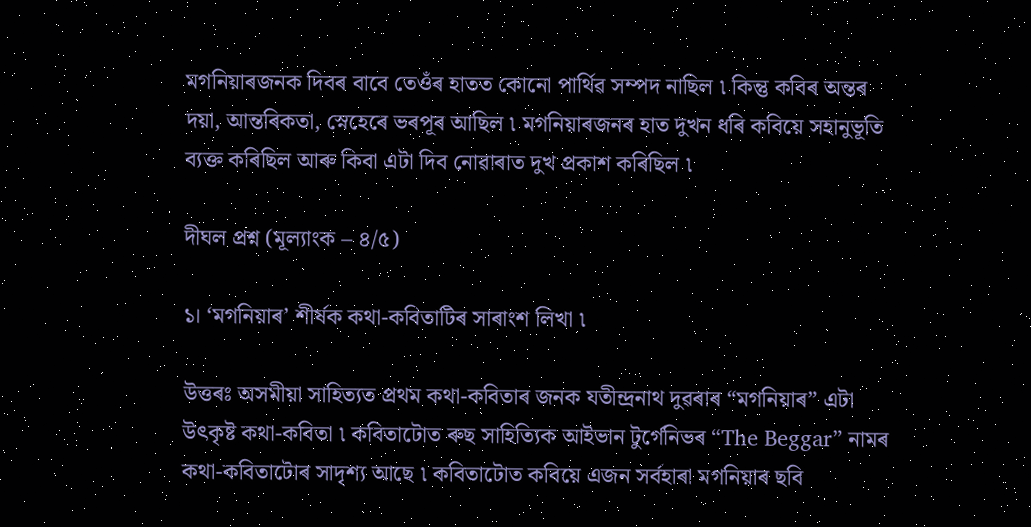মগনিয়াৰজনক দিবৰ বাবে তেওঁৰ হাতত কোনো পাৰ্থিৱ সম্পদ নাছিল ৷ কিন্তু কবিৰ অন্তৰ দয়া, আন্তৰিকতা, স্নেহেৰে ভৰপূৰ আছিল ৷ মগনিয়াৰজনৰ হাত দুখন ধৰি কবিয়ে সহানুভূতি ব্যক্ত কৰিছিল আৰু কিবা এটা দিব নোৱাৰাত দুখ প্ৰকাশ কৰিছিল ৷

দীঘল প্ৰশ্ন (মূল্যাংক – ৪/৫)

১। ‘মগনিয়াৰ’ শীৰ্ষক কথা-কবিতাটিৰ সাৰাংশ লিখা ৷

উত্তৰঃ অসমীয়া সাহিত্যত প্ৰথম কথা-কবিতাৰ জনক যতীন্দ্ৰনাথ দুৱৰাৰ “মগনিয়াৰ” এটা উৎকৃষ্ট কথা-কবিতা ৷ কবিতাটোত ৰুছ সাহিত্যিক আইভান টুৰ্গেনিভৰ “The Beggar” নামৰ কথা-কবিতাটোৰ সাদৃশ্য আছে ৷ কবিতাটোত কবিয়ে এজন সৰ্বহাৰা মগনিয়াৰ ছবি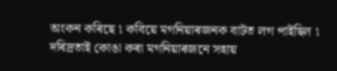অংকন কৰিছে ৷ কবিয়ে মগনিয়াৰজনক বাটত লগ পাইছিল ৷ দৰিদ্ৰতাই কোঙা কৰা মগনিয়াৰজনে সহায়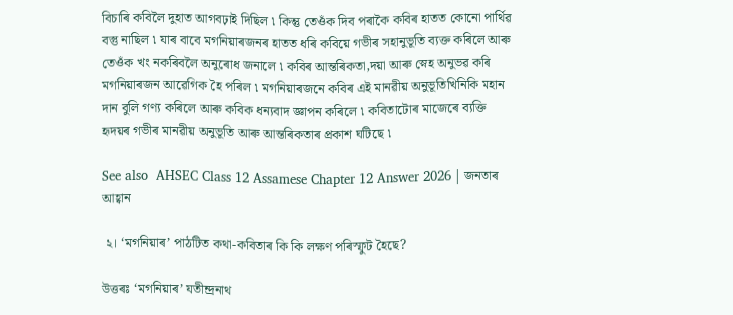বিচাৰি কবিলৈ দুহাত আগবঢ়াই দিছিল ৷ কিন্তু তেওঁক দিব পৰাকৈ কবিৰ হাতত কোনো পাৰ্থিৱ বস্তু নাছিল ৷ যাৰ বাবে মগনিয়াৰজনৰ হাতত ধৰি কবিয়ে গভীৰ সহানুভূতি ব্যক্ত কৰিলে আৰু তেওঁক খং নকৰিবলৈ অনুৰোধ জনালে ৷ কবিৰ আন্তৰিকতা,দয়া আৰু স্নেহ অনুভৱ কৰি মগনিয়াৰজন আৱেগিক হৈ পৰিল ৷ মগনিয়াৰজনে কবিৰ এই মানৱীয় অনুভূতিখিনিকি মহান দান বুলি গণ্য কৰিলে আৰু কবিক ধন্যবাদ জ্ঞাপন কৰিলে ৷ কবিতাটোৰ মাজেৰে ব্যক্তি হৃদয়ৰ গভীৰ মানৱীয় অনুভূতি আৰু আন্তৰিকতাৰ প্ৰকাশ ঘটিছে ৷

See also  AHSEC Class 12 Assamese Chapter 12 Answer 2026 | জনতাৰ আহ্বান

 ২। ‘মগনিয়াৰ’ পাঠটিত কথা-কবিতাৰ কি কি লক্ষণ পৰিস্ফুট হৈছে?

উত্তৰঃ ‘মগনিয়াৰ’ যতীন্দ্ৰনাথ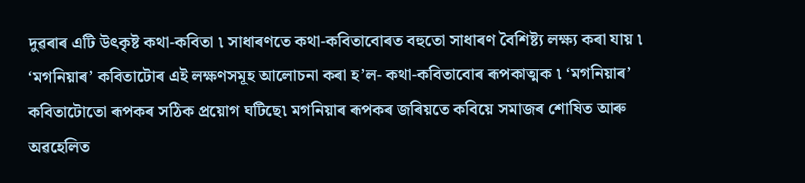দুৱৰাৰ এটি উৎকৃষ্ট কথা-কবিতা ৷ সাধাৰণতে কথা-কবিতাবোৰত বহুতো সাধাৰণ বৈশিষ্ট্য লক্ষ্য কৰা যায় ৷ ‘মগনিয়াৰ’ কবিতাটোৰ এই লক্ষণসমূহ আলোচনা কৰা হ’ল- কথা-কবিতাবোৰ ৰূপকাত্মক ৷ ‘মগনিয়াৰ’ কবিতাটোতো ৰূপকৰ সঠিক প্ৰয়োগ ঘটিছে৷ মগনিয়াৰ ৰূপকৰ জৰিয়তে কবিয়ে সমাজৰ শোষিত আৰু অৱহেলিত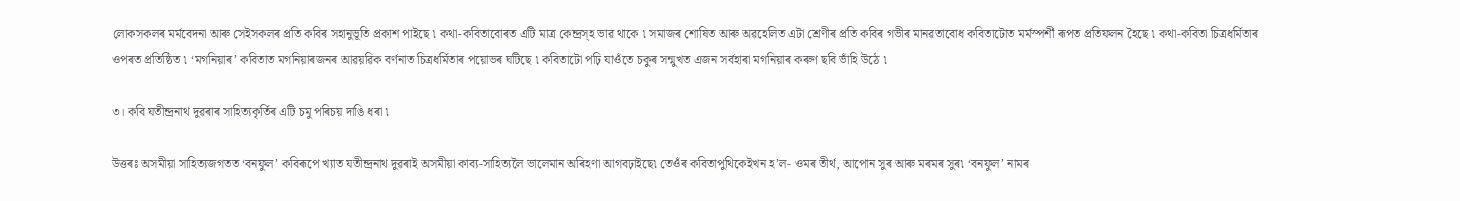লোকসকলৰ মৰ্মবেদনা আৰু সেইসকলৰ প্ৰতি কবিৰ সহানুভূতি প্ৰকাশ পাইছে ৷ কথা-কবিতাবোৰত এটি মাত্ৰ কেন্দ্ৰস্হ ভাৱ থাকে ৷ সমাজৰ শোষিত আৰু অৱহেলিত এটা শ্ৰেণীৰ প্ৰতি কবিৰ গভীৰ মানৱতাবোধ কবিতাটোত মৰ্মস্পৰ্শী ৰূপত প্ৰতিফলন হৈছে ৷ কথা-কবিতা চিত্ৰধৰ্মিতাৰ ওপৰত প্ৰতিষ্ঠিত ৷ ‘মগনিয়াৰ’ কবিতাত মগনিয়াৰজনৰ আৱয়ৱিক বৰ্ণনাত চিত্ৰধৰ্মিতাৰ পয়োভৰ ঘটিছে ৷ কবিতাটো পঢ়ি যাওঁতে চকুৰ সন্মুখত এজন সৰ্বহাৰা মগনিয়াৰ কৰুণ ছবি ভাঁহি উঠে ৷

৩। কবি যতীন্দ্ৰনাথ দুৱৰাৰ সাহিত্যকৃৰ্তিৰ এটি চমু পৰিচয় দাঙি ধৰা ৷

উত্তৰঃ অসমীয়া সাহিত্যজগতত ‘বনফুল’ কবিৰূপে খ্যাত যতীন্দ্ৰনাথ দুৱৰাই অসমীয়া কাব্য-সাহিত্যলৈ ভালেমান অৰিহণা আগবঢ়াইছে৷ তেওঁৰ কবিতাপুথিকেইখন হ’ল- ওমৰ তীৰ্থ, আপোন সুৰ আৰু মৰমৰ সুৰ৷ ‘বনফুল’ নামৰ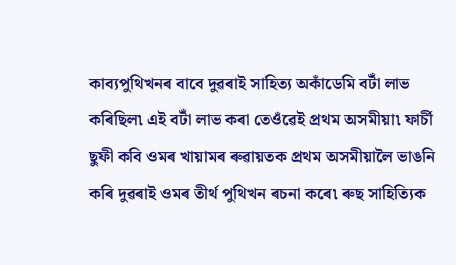কাব্যপুথিখনৰ বাবে দুৱৰাই সাহিত্য অকাঁডেমি বটাঁ লাভ কৰিছিল৷ এই বটাঁ লাভ কৰা তেওঁৱেই প্ৰথম অসমীয়া৷ ফাৰ্চী ছুফী কবি ওমৰ খায়ামৰ ৰুৱায়তক প্ৰথম অসমীয়ালৈ ভাঙনি কৰি দুৱৰাই ওমৰ তীৰ্থ পুথিখন ৰচনা কৰে৷ ৰুছ সাহিত্যিক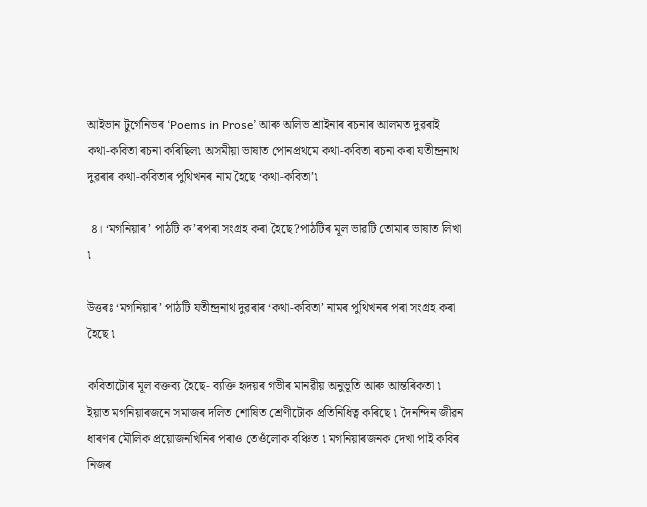আইভান টুৰ্গেনিভৰ ‘Poems in Prose’ আৰু অলিভ শ্ৰাইনাৰ ৰচনাৰ আলমত দুৱৰাই কথা-কবিতা ৰচনা কৰিছিল৷ অসমীয়া ভাষাত পোনপ্ৰথমে কথা-কবিতা ৰচনা কৰা যতীন্দ্ৰনাথ দুৱৰাৰ কথা-কবিতাৰ পুথিখনৰ নাম হৈছে ‘কথা-কবিতা’৷

 ৪। ‘মগনিয়াৰ’ পাঠটি ক’ৰপৰা সংগ্ৰহ কৰা হৈছে?পাঠটিৰ মূল ভাৱটি তোমাৰ ভাষাত লিখা ৷

উত্তৰঃ ‘মগনিয়াৰ’ পাঠটি যতীন্দ্ৰনাথ দুৱৰাৰ ‘কথা-কবিতা’ নামৰ পুথিখনৰ পৰা সংগ্ৰহ কৰা হৈছে ৷

কবিতাটোৰ মূল বক্তব্য হৈছে- ব্যক্তি হৃদয়ৰ গভীৰ মানৱীয় অনুভূতি আৰু আন্তৰিকতা ৷ ইয়াত মগনিয়াৰজনে সমাজৰ দলিত শোষিত শ্ৰেণীটোক প্ৰতিনিধিত্ব কৰিছে ৷ দৈনন্দিন জীৱন ধাৰণৰ মৌলিক প্ৰয়োজনখিনিৰ পৰাও তেওঁলোক বঞ্চিত ৷ মগনিয়াৰজনক দেখা পাই কবিৰ নিজৰ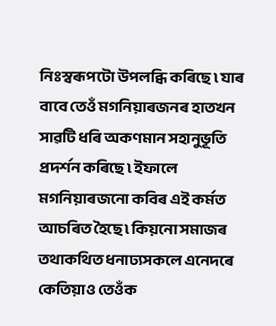নিঃস্বৰূপটো উপলব্ধি কৰিছে ৷ যাৰ বাবে তেওঁ মগনিয়াৰজনৰ হাতখন সাৱটি ধৰি অকণমান সহানুভূতি প্ৰদৰ্শন কৰিছে ৷ ইফালে মগনিয়াৰজনো কবিৰ এই কৰ্মত আচৰিত হৈছে ৷ কিয়নো সমাজৰ তথাকথিত ধনাঢ্যসকলে এনেদৰে কেতিয়াও তেওঁক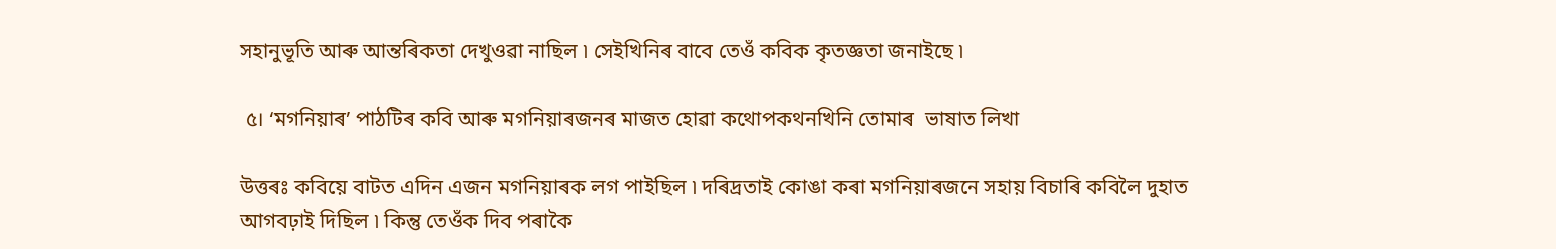সহানুভূতি আৰু আন্তৰিকতা দেখুওৱা নাছিল ৷ সেইখিনিৰ বাবে তেওঁ কবিক কৃতজ্ঞতা জনাইছে ৷

 ৫। ‘মগনিয়াৰ’ পাঠটিৰ কবি আৰু মগনিয়াৰজনৰ মাজত হোৱা কথোপকথনখিনি তোমাৰ  ভাষাত লিখা

উত্তৰঃ কবিয়ে বাটত এদিন এজন মগনিয়াৰক লগ পাইছিল ৷ দৰিদ্ৰতাই কোঙা কৰা মগনিয়াৰজনে সহায় বিচাৰি কবিলৈ দুহাত আগবঢ়াই দিছিল ৷ কিন্তু তেওঁক দিব পৰাকৈ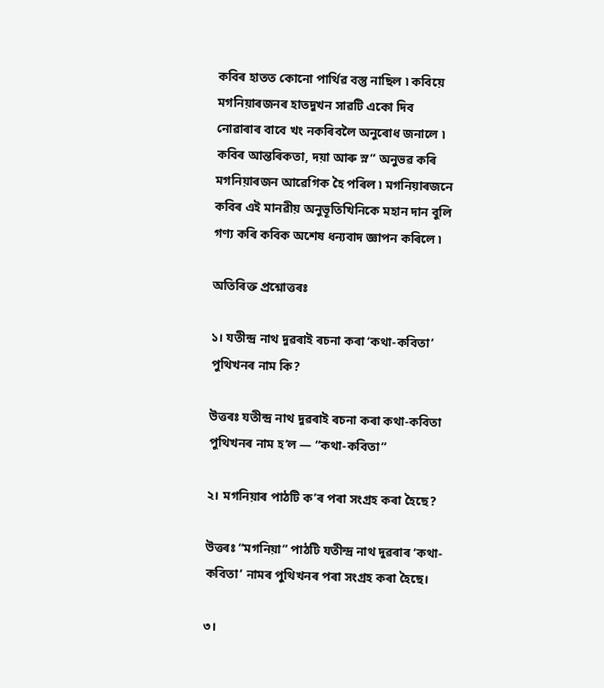কবিৰ হাতত কোনো পাৰ্থিৱ বস্তু নাছিল ৷ কবিয়ে মগনিয়াৰজনৰ হাতদুখন সাৱটি একো দিব নোৱাৰাৰ বাবে খং নকৰিবলৈ অনুৰোধ জনালে ৷ কবিৰ আন্তৰিকতা, দয়া আৰু স্ন” অনুভৱ কৰি মগনিয়াৰজন আৱেগিক হৈ পৰিল ৷ মগনিয়াৰজনে কবিৰ এই মানৱীয় অনুভূতিখিনিকে মহান দান বুলি গণ্য কৰি কবিক অশেষ ধন্যবাদ জ্ঞাপন কৰিলে ৷

অতিৰিক্ত প্ৰশ্নোত্তৰঃ

১। যতীন্দ্ৰ নাথ দুৱৰাই ৰচনা কৰা ‘কথা-কবিতা’ পুথিখনৰ নাম কি?

উত্তৰঃ যতীন্দ্ৰ নাথ দুৱৰাই ৰচনা কৰা কথা-কবিতা পুথিখনৰ নাম হ’ল — “কথা-কবিতা”

২। মগনিয়াৰ পাঠটি ক’ৰ পৰা সংগ্ৰহ কৰা হৈছে?

উত্তৰঃ “মগনিয়া” পাঠটি যতীন্দ্ৰ নাথ দুৱৰাৰ ‘কথা-কবিতা’ নামৰ পুথিখনৰ পৰা সংগ্ৰহ কৰা হৈছে।

৩।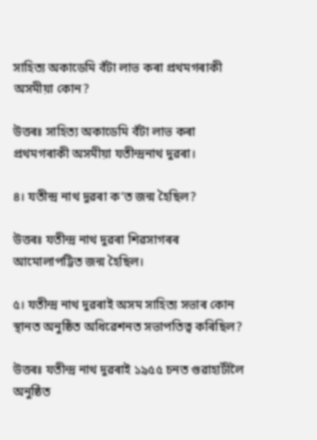সাহিত্য অকাডেমি বঁটা লাভ কৰা প্ৰথমগৰাকী অসমীয়া কোন?

উত্তৰঃ সাহিত্য অকাডেমি বঁটা লাভ কৰা প্ৰথমগৰাকী অসমীয়া যতীন্দ্ৰনাথ দুৱৰা।

৪। যতীন্দ্ৰ নাথ দুৱৰা ক’ত জন্ম হৈছিল?

উত্তৰঃ যতীন্দ্ৰ নাথ দুৱৰা শিৱসাগৰৰ আমোলাপট্টিত জন্ম হৈছিল।

৫। যতীন্দ্ৰ নাথ দুৱৰাই অসম সাহিত্য সভাৰ কোন স্থানত অনুষ্ঠিত অধিৱেশনত সভাপতিত্ব কৰিছিল?

উত্তৰঃ যতীন্দ্ৰ নাথ দুৱৰাই ১৯৫৫ চনত গুৱাহাটীলৈ অনুষ্ঠিত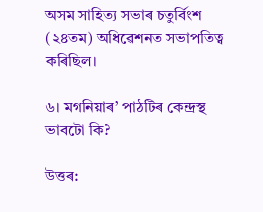অসম সাহিত্য সভাৰ চতুর্বিংশ (২৪তম) অধিৱেশনত সভাপতিত্ব কৰিছিল।

৬। মগনিয়াৰ’ পাঠটিৰ কেন্দ্রস্থ ভাবটো কি?

উত্তৰ: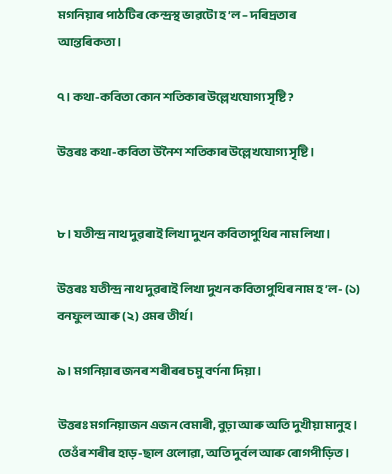মগনিয়াৰ পাঠটিৰ কেন্দ্ৰস্থ ভাৱটো হ’ল – দৰিদ্ৰতাৰ আন্তৰিকতা।

৭। কথা-কবিতা কোন শতিকাৰ উল্লেখযোগ্য সৃষ্টি?

উত্তৰঃ কথা-কবিতা উনৈশ শতিকাৰ উল্লেখযোগ্য সৃষ্টি।


৮। যতীন্দ্ৰ নাথ দুৱৰাই লিখা দুখন কবিতাপুথিৰ নাম লিখা।

উত্তৰঃ যতীন্দ্ৰ নাথ দুৱৰাই লিখা দুখন কবিতাপুথিৰ নাম হ’ল- (১) বনফুল আৰু (২) ওমৰ তীর্থ।

৯। মগনিয়াৰ জনৰ শৰীৰৰ চমু বৰ্ণনা দিয়া।

উত্তৰঃ মগনিয়াজন এজন বেমাৰী, বুঢ়া আৰু অতি দুখীয়া মানুহ। তেওঁৰ শৰীৰ হাড়-ছাল ওলোৱা, অতি দুর্বল আৰু ৰোগপীড়িত।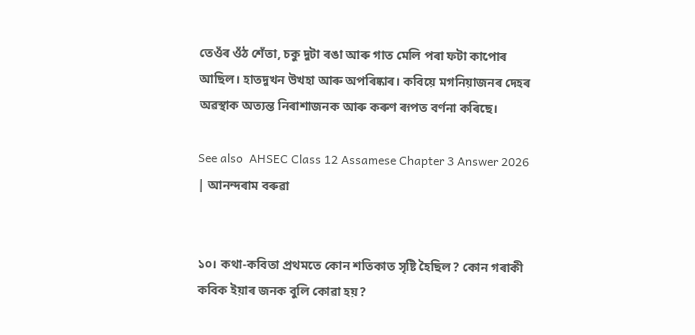তেওঁৰ ওঁঠ শেঁতা, চকু দুটা ৰঙা আৰু গাত মেলি পৰা ফটা কাপোৰ আছিল। হাতদুখন উখহা আৰু অপৰিষ্কাৰ। কবিয়ে মগনিয়াজনৰ দেহৰ অৱস্থাক অত্যন্ত নিৰাশাজনক আৰু কৰুণ ৰূপত বৰ্ণনা কৰিছে।

See also  AHSEC Class 12 Assamese Chapter 3 Answer 2026 | আনন্দৰাম বৰুৱা


১০। কথা-কবিতা প্রথমতে কোন শতিকাত সৃষ্টি হৈছিল? কোন গৰাকী কবিক ইয়াৰ জনক বুলি কোৱা হয়?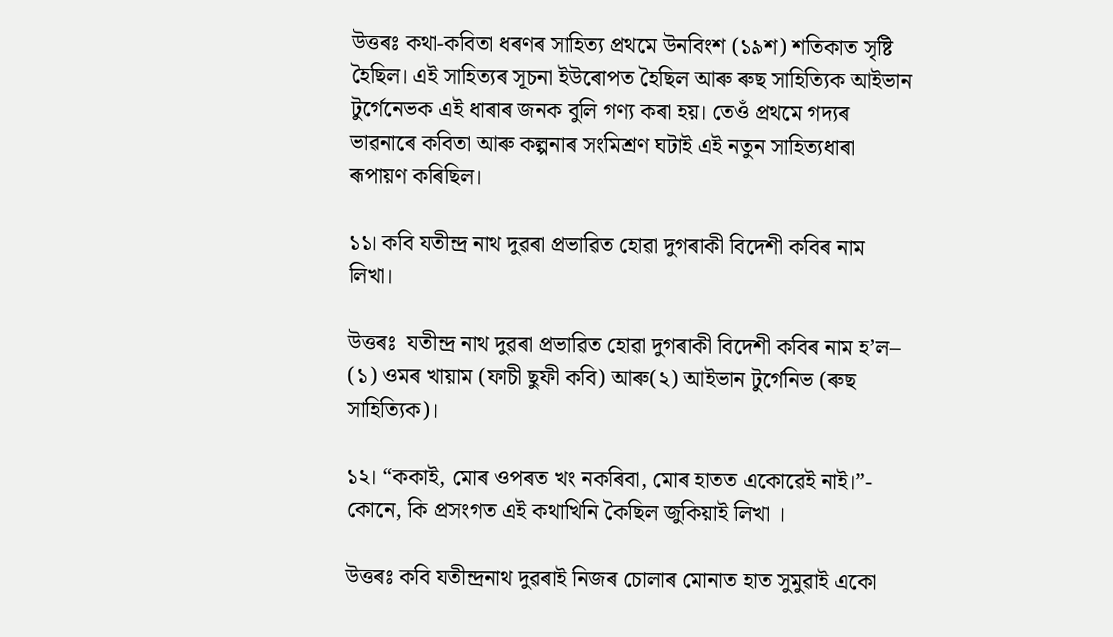উত্তৰঃ কথা-কবিতা ধৰণৰ সাহিত্য প্ৰথমে উনবিংশ (১৯শ) শতিকাত সৃষ্টি হৈছিল। এই সাহিত্যৰ সূচনা ইউৰোপত হৈছিল আৰু ৰুছ সাহিত্যিক আইভান টুৰ্গেনেভক এই ধাৰাৰ জনক বুলি গণ্য কৰা হয়। তেওঁ প্ৰথমে গদ্যৰ ভাৱনাৰে কবিতা আৰু কল্পনাৰ সংমিশ্ৰণ ঘটাই এই নতুন সাহিত্যধাৰা ৰূপায়ণ কৰিছিল।

১১। কবি যতীন্দ্র নাথ দুৱৰা প্ৰভাৱিত হোৱা দুগৰাকী বিদেশী কবিৰ নাম লিখা।

উত্তৰঃ  যতীন্দ্র নাথ দুৱৰা প্ৰভাৱিত হোৱা দুগৰাকী বিদেশী কবিৰ নাম হ’ল–
(১) ওমৰ খায়াম (ফাচী ছুফী কবি) আৰু(২) আইভান টুর্গেনিভ (ৰুছ সাহিত্যিক)।

১২। “ককাই, মোৰ ওপৰত খং নকৰিবা, মোৰ হাতত একোৱেই নাই।”- কোনে, কি প্রসংগত এই কথাখিনি কৈছিল জুকিয়াই লিখা ।

উত্তৰঃ কবি যতীন্দ্ৰনাথ দুৱৰাই নিজৰ চোলাৰ মোনাত হাত সুমুৱাই একো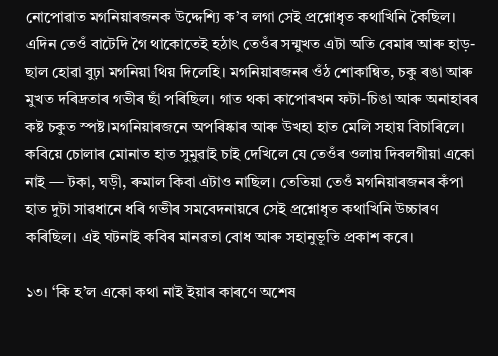নোপোৱাত মগনিয়াৰজনক উদ্দেশ্যি ক’ব লগা সেই প্রশ্নোধৃত কথাখিনি কৈছিল। এদিন তেওঁ বাটেদি গৈ থাকোতেই হঠাৎ তেওঁৰ সন্মুখত এটা অতি বেমাৰ আৰু হাড়-ছাল হোৱা বুঢ়া মগনিয়া থিয় দিলেহি। মগনিয়াৰজনৰ ওঁঠ শোকান্বিত, চকু ৰঙা আৰু মুখত দৰিদ্ৰতাৰ গভীৰ ছাঁ পৰিছিল। গাত থকা কাপোৰখন ফটা-চিঙা আৰু অনাহাৰৰ কষ্ট চকুত স্পষ্ট।মগনিয়াৰজনে অপৰিষ্কাৰ আৰু উখহা হাত মেলি সহায় বিচাৰিলে। কবিয়ে চোলাৰ মোনাত হাত সুমুৱাই চাই দেখিলে যে তেওঁৰ ওলায় দিবলগীয়া একো নাই — টকা, ঘড়ী, ৰুমাল কিবা এটাও নাছিল। তেতিয়া তেওঁ মগনিয়াৰজনৰ কঁপা হাত দুটা সাৱধানে ধৰি গভীৰ সমবেদনায়ৰে সেই প্রশ্নোধৃত কথাখিনি উচ্চাৰণ কৰিছিল। এই ঘটনাই কবিৰ মানৱতা বোধ আৰু সহানুভূতি প্ৰকাশ কৰে।

১৩। ‘কি হ’ল একো কথা নাই ইয়াৰ কাৰণে অশেষ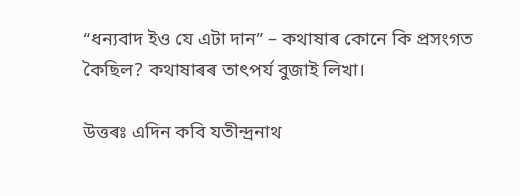“ধন্যবাদ ইও যে এটা দান” – কথাষাৰ কোনে কি প্রসংগত কৈছিল? কথাষাৰৰ তাৎপর্য বুজাই লিখা।

উত্তৰঃ এদিন কবি যতীন্দ্ৰনাথ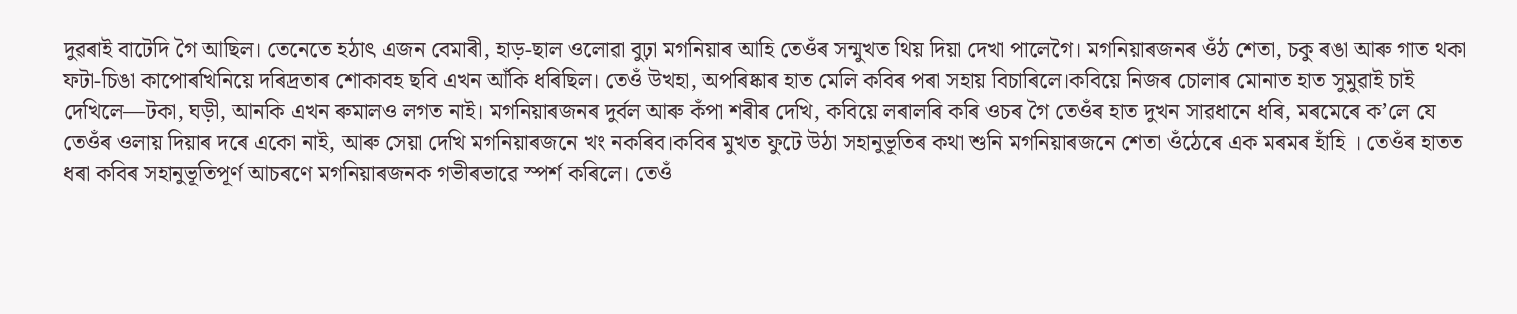দুৱৰাই বাটেদি গৈ আছিল। তেনেতে হঠাৎ এজন বেমাৰী, হাড়-ছাল ওলোৱা বুঢ়া মগনিয়াৰ আহি তেওঁৰ সন্মুখত থিয় দিয়া দেখা পালেগৈ। মগনিয়াৰজনৰ ওঁঠ শেতা, চকু ৰঙা আৰু গাত থকা ফটা-চিঙা কাপোৰখিনিয়ে দৰিদ্ৰতাৰ শোকাবহ ছবি এখন আঁকি ধৰিছিল। তেওঁ উখহা, অপৰিষ্কাৰ হাত মেলি কবিৰ পৰা সহায় বিচাৰিলে।কবিয়ে নিজৰ চোলাৰ মোনাত হাত সুমুৱাই চাই দেখিলে—টকা, ঘড়ী, আনকি এখন ৰুমালও লগত নাই। মগনিয়াৰজনৰ দুৰ্বল আৰু কঁপা শৰীৰ দেখি, কবিয়ে লৰালৰি কৰি ওচৰ গৈ তেওঁৰ হাত দুখন সাৱধানে ধৰি, মৰমেৰে ক’লে যে তেওঁৰ ওলায় দিয়াৰ দৰে একো নাই, আৰু সেয়া দেখি মগনিয়াৰজনে খং নকৰিব।কবিৰ মুখত ফুটে উঠা সহানুভূতিৰ কথা শুনি মগনিয়াৰজনে শেতা ওঁঠেৰে এক মৰমৰ হাঁহি । তেওঁৰ হাতত ধৰা কবিৰ সহানুভূতিপূৰ্ণ আচৰণে মগনিয়াৰজনক গভীৰভাৱে স্পৰ্শ কৰিলে। তেওঁ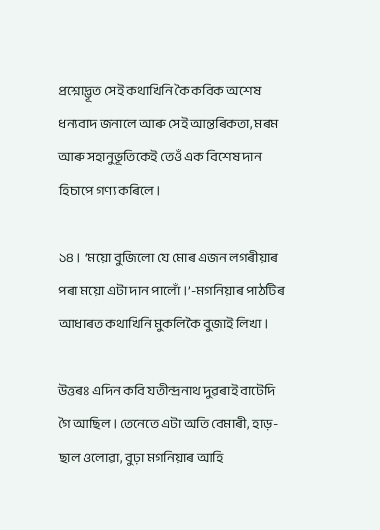প্রশ্নোদ্ভূত সেই কথাখিনি কৈ কবিক অশেষ ধন্যবাদ জনালে আৰু সেই আন্তৰিকতা, মৰম আৰু সহানুভূতিকেই তেওঁ এক বিশেষ দান হিচাপে গণ্য কৰিলে।

১৪।  ‘ময়ো বুজিলো যে মোৰ এজন লগৰীয়াৰ পৰা ময়ো এটা দান পালোঁ।’-মগনিয়াৰ পাঠটিৰ আধাৰত কথাখিনি মুকলিকৈ বুজাই লিখা।

উত্তৰঃ এদিন কবি যতীন্দ্ৰনাথ দুৱৰাই বাটেদি গৈ আছিল। তেনেতে এটা অতি বেমাৰী, হাড়-ছাল ওলোৱা, বুঢ়া মগনিয়াৰ আহি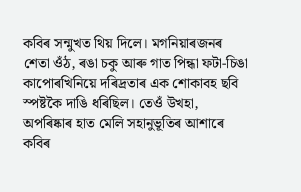কবিৰ সন্মুখত থিয় দিলে। মগনিয়াৰজনৰ শেতা ওঁঠ, ৰঙা চকু আৰু গাত পিন্ধা ফটা-চিঙা কাপোৰখিনিয়ে দৰিদ্ৰতাৰ এক শোকাবহ ছবি স্পষ্টকৈ দাঙি ধৰিছিল। তেওঁ উখহা, অপৰিষ্কাৰ হাত মেলি সহানুভূতিৰ আশাৰে কবিৰ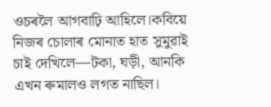ওচৰলৈ আগবাঢ়ি আহিলে।কবিয়ে নিজৰ চোলাৰ মোনাত হাত সুমুৱাই চাই দেখিলে—টকা, ঘড়ী, আনকি এখন ৰুমালও লগত নাছিল।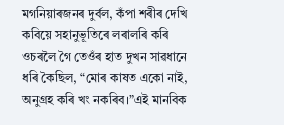মগনিয়াৰজনৰ দুৰ্বল, কঁপা শৰীৰ দেখি কবিয়ে সহানুভূতিৰে লৰালৰি কৰি ওচৰলৈ গৈ তেওঁৰ হাত দুখন সাৱধানে ধৰি কৈছিল, “মোৰ কাষত একো নাই, অনুগ্ৰহ কৰি খং নকৰিব।”এই মানবিক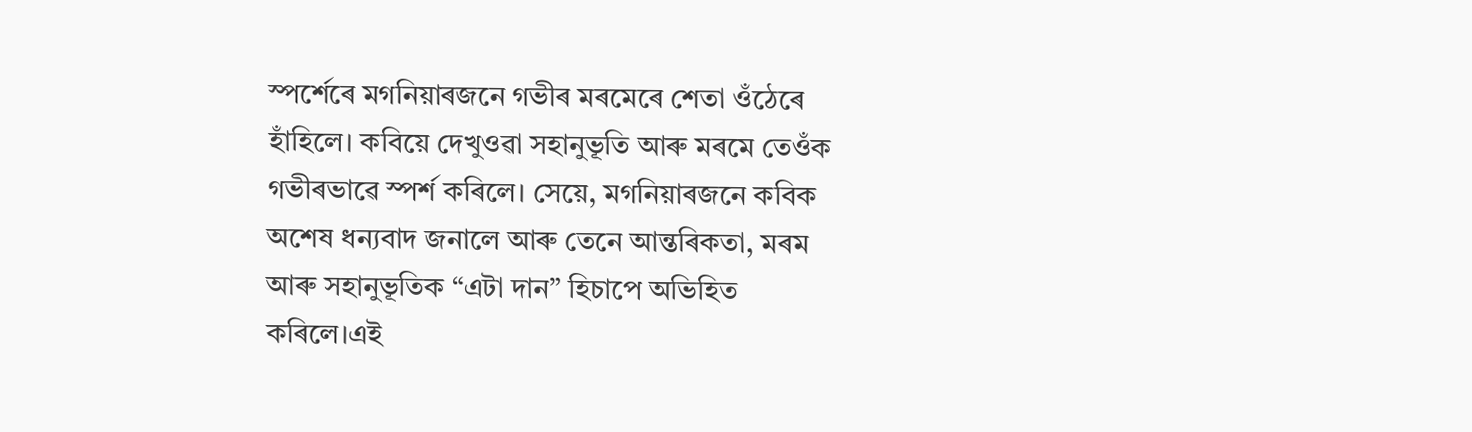স্পৰ্শেৰে মগনিয়াৰজনে গভীৰ মৰমেৰে শেতা ওঁঠেৰে হাঁহিলে। কবিয়ে দেখুওৱা সহানুভূতি আৰু মৰমে তেওঁক গভীৰভাৱে স্পৰ্শ কৰিলে। সেয়ে, মগনিয়াৰজনে কবিক অশেষ ধন্যবাদ জনালে আৰু তেনে আন্তৰিকতা, মৰম আৰু সহানুভূতিক “এটা দান” হিচাপে অভিহিত কৰিলে।এই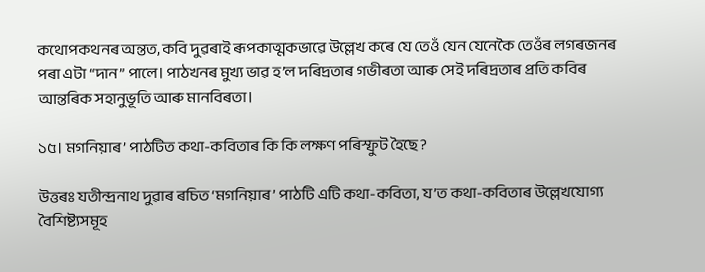কথোপকথনৰ অন্তত, কবি দুৱৰাই ৰূপকাত্মকভাৱে উল্লেখ কৰে যে তেওঁ যেন যেনেকৈ তেওঁৰ লগৰজনৰ পৰা এটা “দান” পালে। পাঠখনৰ মুখ্য ভাৱ হ’ল দৰিদ্ৰতাৰ গভীৰতা আৰু সেই দৰিদ্ৰতাৰ প্ৰতি কবিৰ আন্তৰিক সহানুভূতি আৰু মানবিৰতা।

১৫। মগনিয়াৰ’ পাঠটিত কথা-কবিতাৰ কি কি লক্ষণ পৰিস্ফুট হৈছে?

উত্তৰঃ যতীন্দ্ৰনাথ দুৱাৰ ৰচিত ‘মগনিয়াৰ’ পাঠটি এটি কথা-কবিতা, য’ত কথা-কবিতাৰ উল্লেখযোগ্য বৈশিষ্ট্যসমূহ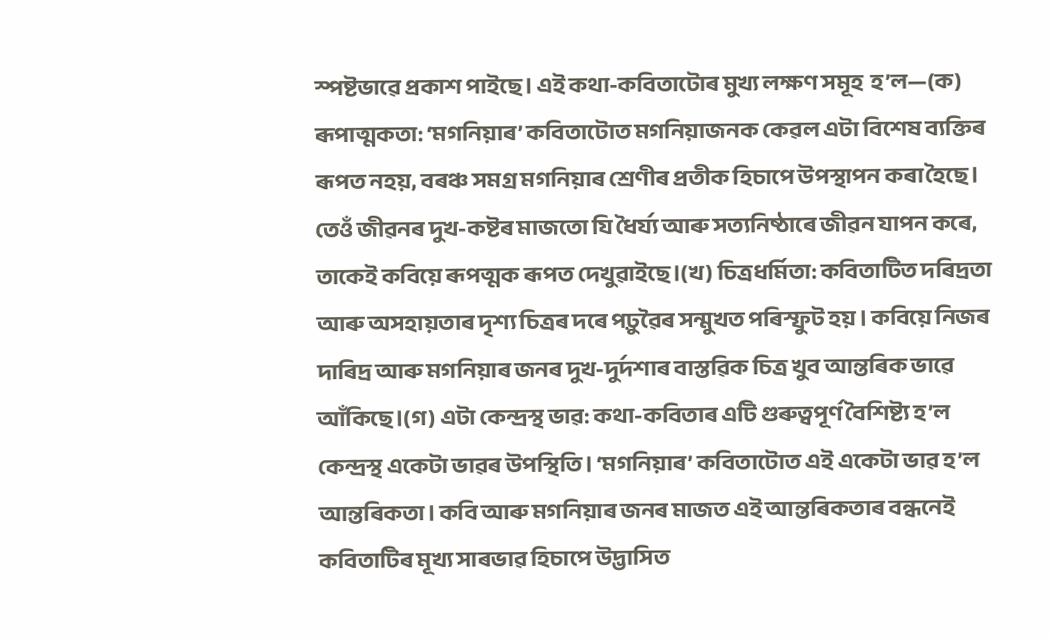স্পষ্টভাৱে প্ৰকাশ পাইছে। এই কথা-কবিতাটোৰ মুখ্য লক্ষণ সমূহ  হ’ল—(ক) ৰূপাত্মকতা: ‘মগনিয়াৰ’ কবিতাটোত মগনিয়াজনক কেৱল এটা বিশেষ ব্যক্তিৰ ৰূপত নহয়, বৰঞ্চ সমগ্ৰ মগনিয়াৰ শ্ৰেণীৰ প্ৰতীক হিচাপে উপস্থাপন কৰা হৈছে। তেওঁ জীৱনৰ দুখ-কষ্টৰ মাজতো যি ধৈৰ্য্য আৰু সত্যনিষ্ঠাৰে জীৱন যাপন কৰে, তাকেই কবিয়ে ৰূপত্মক ৰূপত দেখুৱাইছে।(খ) চিত্ৰধর্মিতা: কবিতাটিত দৰিদ্ৰতা আৰু অসহায়তাৰ দৃশ্য চিত্ৰৰ দৰে পঢ়ুৱৈৰ সন্মুখত পৰিস্ফুট হয়। কবিয়ে নিজৰ দাৰিদ্ৰ আৰু মগনিয়াৰ জনৰ দুখ-দুৰ্দশাৰ বাস্তৱিক চিত্ৰ খুব আন্তৰিক ভাৱে আঁকিছে।(গ) এটা কেন্দ্ৰস্থ ভাৱ: কথা-কবিতাৰ এটি গুৰুত্বপূর্ণ বৈশিষ্ট্য হ’ল কেন্দ্ৰস্থ একেটা ভাৱৰ উপস্থিতি। ‘মগনিয়াৰ’ কবিতাটোত এই একেটা ভাৱ হ’ল আন্তৰিকতা। কবি আৰু মগনিয়াৰ জনৰ মাজত এই আন্তৰিকতাৰ বন্ধনেই কবিতাটিৰ মূখ্য সাৰভাৱ হিচাপে উদ্ভাসিত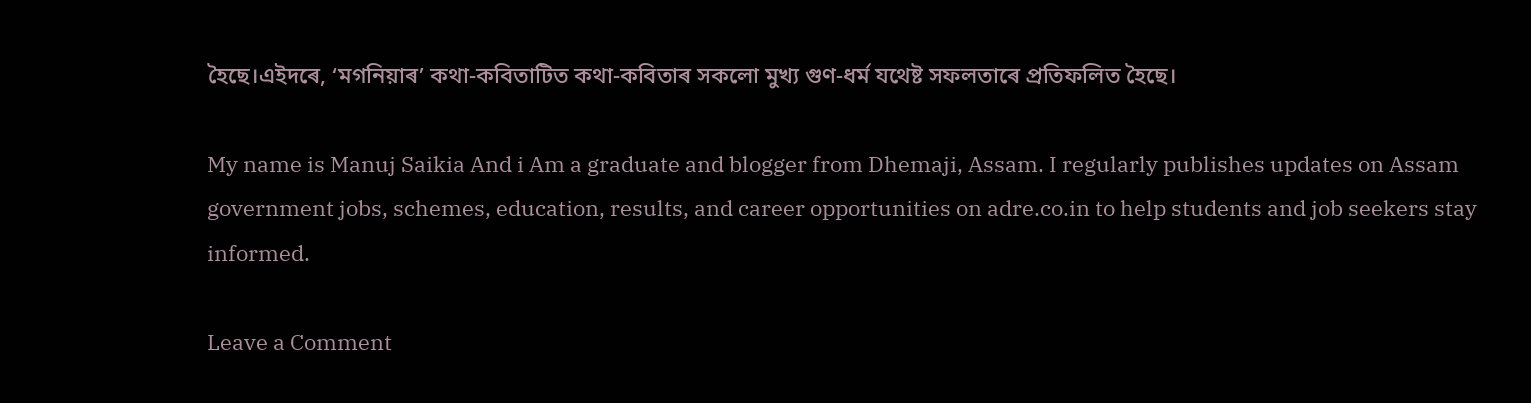হৈছে।এইদৰে, ‘মগনিয়াৰ’ কথা-কবিতাটিত কথা-কবিতাৰ সকলো মুখ্য গুণ-ধর্ম যথেষ্ট সফলতাৰে প্ৰতিফলিত হৈছে।

My name is Manuj Saikia And i Am a graduate and blogger from Dhemaji, Assam. I regularly publishes updates on Assam government jobs, schemes, education, results, and career opportunities on adre.co.in to help students and job seekers stay informed.

Leave a Comment